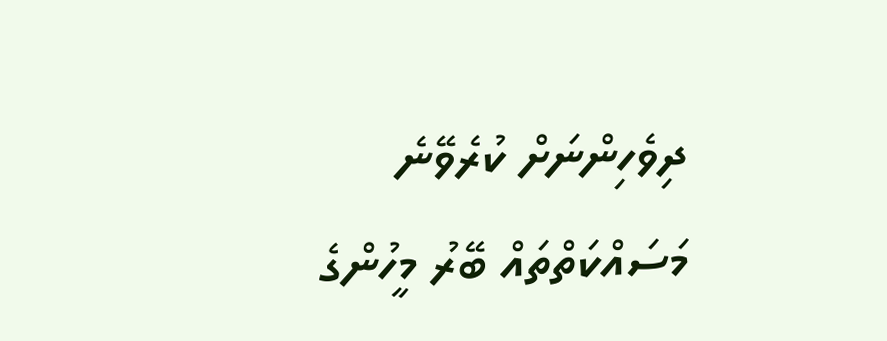ދިވެހިންނަށް ކުރެވޭނެ މަސައްކަތްތައް ބޭރު މީހުންގެ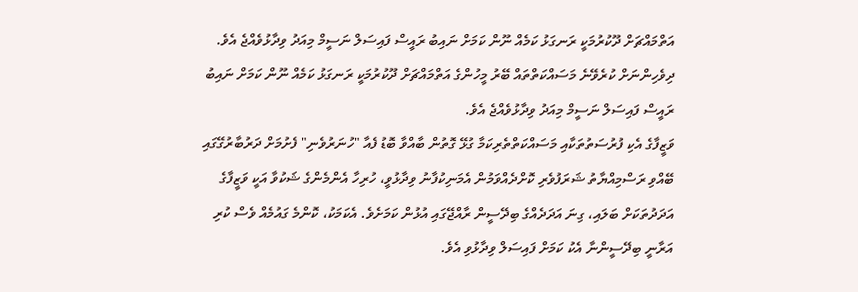އަތްމައްޗަށް ދޫކުރުމަކީ ރަނގަޅު ކަމެއް ނޫން ކަމަށް ނައިބު ރައީސް ފައިސަލް ނަސީމް މިއަދު ވިދާޅުވެއްޖެ އެވެ.
ދިވެހިންނަށް ކުރެވޭނެ މަސައްކަތްތައް ބޭރު މީހުންގެ އަތްމައްޗަށް ދޫކުރުމަކީ ރަނގަޅު ކަމެއް ނޫން ކަމަށް ނައިބު ރައީސް ފައިސަލް ނަސީމް މިއަދު ވިދާޅުވެއްޖެ އެވެ.
ވަޒީފާގެ އެކި ފުރުސަތުތަކާއި މަސައްކަތްތެރިކަމާ ގުޅޭ ގޮތުން ބާއްވާ ބޮޑު ފެއާ "ހުނަރުވެނި" ފެށުމަށް ދަރުބާރުގޭގައި ބޭއްވި ރަސްމިއްޔާތު ޝަރަފުވެރި ކޮށްދެއްވަމުން އެމަނިކުފާނު ވިދާޅުވީ، ހުރިހާ އެންމެންގެ ޝަކުވާ އަކީ ވަޒީފާގެ އަދަދުތަކަށް ބަލައި، ގިނަ އަދަދެއްގެ ބިދޭސީން ރާއްޖޭގައި އުޅުން ކަމަށެވެ. އެކަމަކު، ކޮންމެ ގައުމެއް ވެސް ކުރި އަރާނީ ބިދޭސީންނާ އެކު ކަމަށް ފައިސަލް ވިދާޅުވި އެވެ.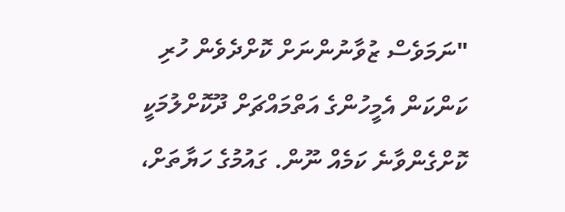"ނަމަވެސް ޒުވާނުންނަށް ކޮށްދެވެން ހުރި ކަންކަން އެމީހުންގެ އަތްމައްޗަށް ދޫކޮށްލުމަކީ ކޮށްގެންވާނެ ކަމެއް ނޫން. ގައުމުގެ ހަޔާތަށް،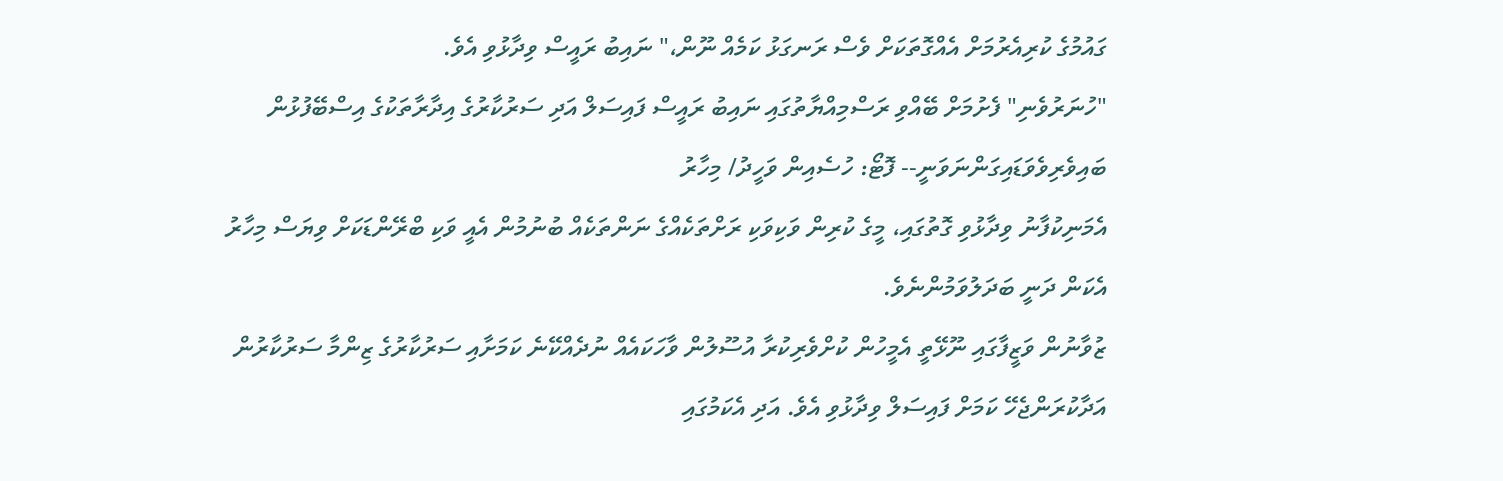ގައުމުގެ ކުރިއެރުމަށް އެއްގޮތަކަށް ވެސް ރަނގަޅު ކަމެއް ނޫން،" ނައިބު ރައީސް ވިދާޅުވި އެވެ.
"ހުނަރުވެނި" ފެށުމަށް ބޭއްވި ރަސްމިއްޔާތުގައި ނައިބު ރައީސް ފައިސަލް އަދި ސަރުކާރުގެ އިދާރާތަކުގެ އިސްބޭފުޅުން ބައިވެރިވެވަޑައިގަންނަވަނީ-- ފޮޓޯ: ހުސެއިން ވަހީދު/ މިހާރު
އެމަނިކުފާނު ވިދާޅުވި ގޮތުގައި، މީގެ ކުރިން ވަކިވަކި ރަށްތަކެއްގެ ނަންތަކެއް ބުނުމުން އެއީ ވަކި ބްރޭންޑަކަށް ވިޔަސް މިހާރު އެކަން ދަނީ ބަދަލުވަމުންނެވެ.
ޒުވާނުން ވަޒީފާގައި ނޫޅޭތީ އެމީހުން ކުށްވެރިކުރާ އުސޫލުން ވާހަކައެއް ނުދެއްކޭނެ ކަމަށާއި ސަރުކާރުގެ ޒިންމާ ސަރުކާރުން އަދާކުރަންޖެހޭ ކަމަށް ފައިސަލް ވިދާޅުވި އެވެ. އަދި އެކަމުގައި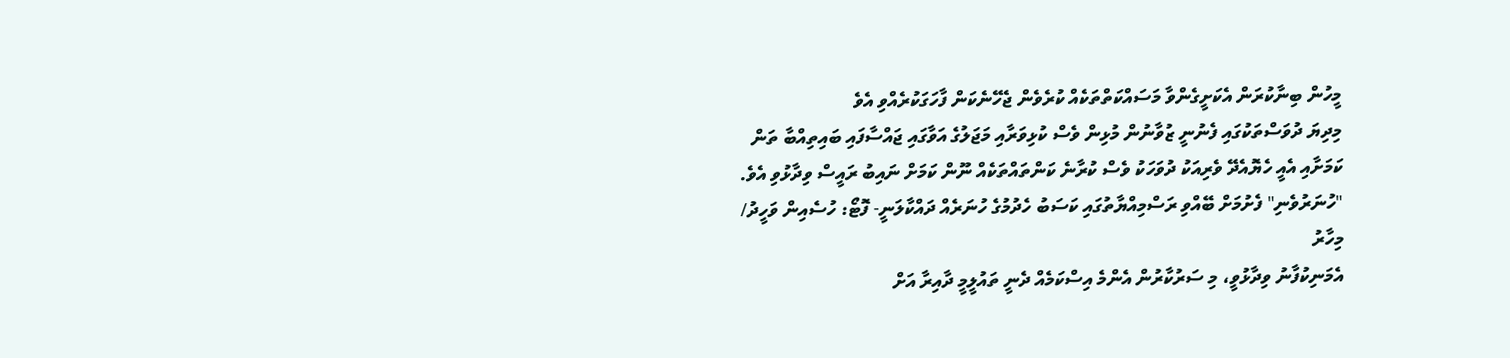މީހުން ބިނާކުރަން އެކަށީގެންވާ މަސައްކަތްތަކެއް ކުރެވެން ޖެހޭނެކަން ފާހަގަކުރެއްވި އެވެ
މިދިޔަ ދުވަސްތަކުގައި ފެނުނީ ޒުވާނުން މުޅިން ވެސް ކުޅިވަރާއި މަޖަލުގެ އަވާގައި ޖައްސާފައި ބައިތިއްބާ ތަން ކަމަށާއި އެއީ ހެޔޮއެދޭ ވެރިއަކު ދުވަހަކު ވެސް ކުރާނެ ކަންތައްތަކެއް ނޫން ކަމަށް ނައިބު ރައީސް ވިދާޅުވި އެވެ.
"ހުނަރުވެނި" ފެށުމަށް ބޭއްވި ރަސްމިއްޔާތުގައި ކަސަބު ހެދުމުގެ ހުނަރެއް ދައްކާލަނީ- ފޮޓޯ: ހުސެއިން ވަހީދު/ މިހާރު
އެމަނިކުފާނު ވިދާޅުވީ، މި ސަރުކާރުން އެންމެ އިސްކަމެއް ދެނީ ތައުލީމީ ދާއިރާ އަށް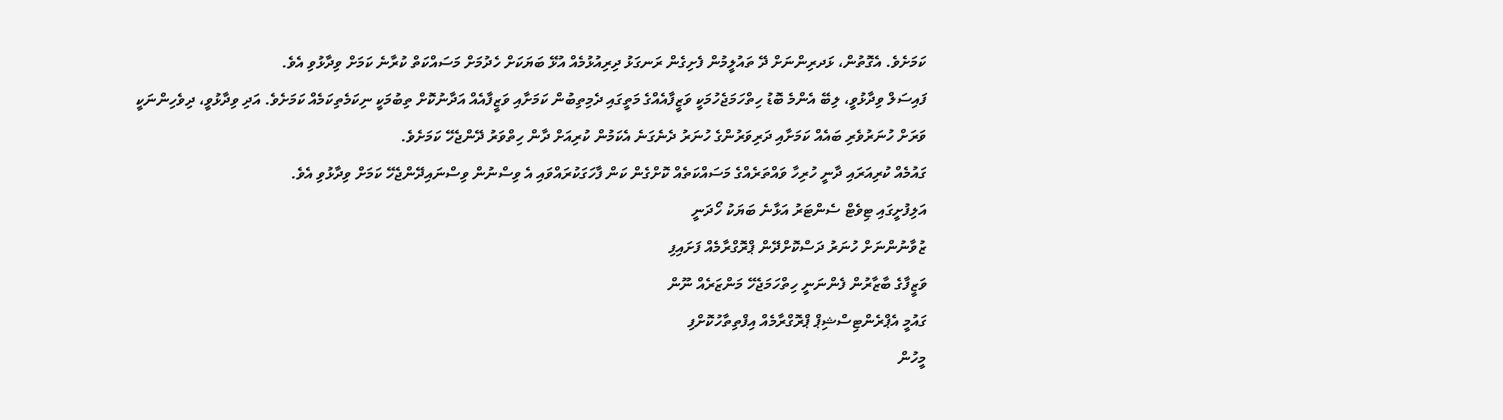ކަމަށެވެ. އެގޮތުން، ޅަދރިންނަށް ދޭ ތައުލީމުން ފެށިގެން ރަނގަޅު ދިރިއުޅުމެއް އުޅޭ ބަޔަކަށް ހެދުމަށް މަސައްކަތް ކުރާނެ ކަމަށް ވިދާޅުވި އެވެ.
ފައިސަލް ވިދާޅުވީ، ލިބޭ އެންމެ ބޮޑު ހިތްހަމަޖެހުމަކީ ވަޒީފާއެއްގެ މަތީގައި ދެމިތިބުން ކަމަށާއި ވަޒީފާއެއް އަދާނުކޮށް ތިބުމަކީ ނިކަމެތިކަމެއް ކަމަށެވެ. އަދި ވިދާޅުވީ، ދިވެހިންނަކީ ވަރަށް ހުނަރުވެރި ބައެއް ކަމަށާއި ދަރިވަރުންގެ ހުނަރު ދެނެގަނެ އެކަމުން ކުރިއަށް ދާން ހިތްވަރު ދޭންޖެހޭ ކަމަށެވެ.
ގައުމެއް ކުރިއަރައި ދާނީ ހުރިހާ ވައްތަރެއްގެ މަސައްކަތެއް ކޮށްގެން ކަން ފާހަގަކުރައްވައި އެ ވިސްނުން ވިސްނައިދޭންޖެހޭ ކަމަށް ވިދާޅުވި އެވެ.
އަލިފުށީގައި ޓިވެޓް ސެންޓަރު އަޅާނެ ބަޔަކު ހޯދަނީ
ޒުވާނުންނަށް ހުނަރު ދަސްކޮށްދޭން ޕްރޮގްރާމެއް ފަށައިފި
ވަޒީފާގެ ބާޒާރުން ފެންނަނީ ހިތްހަމަޖެހޭ މަންޒަރެއް ނޫން
ގައުމީ އެޕްރެންޓިސްޝިޕް ޕްރޮގްރާމެއް އިފްތިތާހުކޮށްފި
މީހުން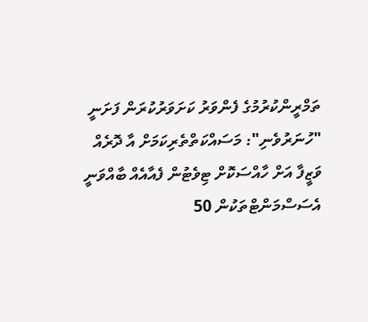ތަމްރީންކުރުމުގެ ފެންވަރު ކަށަވަރުކުރަން ފަށަނީ
"ހުނަރުވެނި": މަސައްކަތްތެރިކަމަށް އާ ދޮރެއް
ވަޒީފާ އަށް ހާއްސަކޮށް ޓިވެޓުން ފެއާއެއް ބާއްވަނީ
އެސަސްމަންޓްތަކުން 50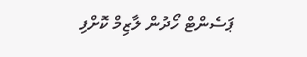ޕަސެންޓް ހޯދުން ލާޒިމް ކޮށްފި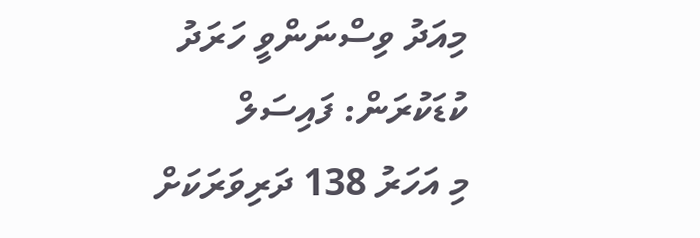މިއަދު ވިސްނަންވީ ހަރަދު ކުޑަކުރަން: ފައިސަލް
މި އަހަރު 138 ދަރިވަރަކަށް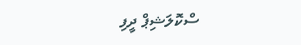ސްކޮލަޝިޕް ދީފި